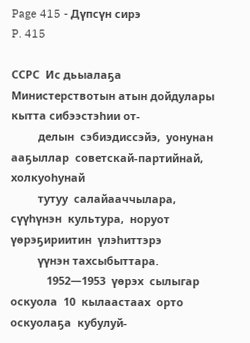Page 415 - Дүпсүн сирэ
P. 415

ССРС  Ис дьыалаҕа  Министерствотын атын дойдулары  кытта сибээстэһии от-
         делын  сэбиэдиссэйэ,  уонунан  ааҕыллар  советскай-партийнай,  холкуоһунай
         тутуу  салайааччылара,  сүүһүнэн  культура,  норуот  үөрэҕириитин  үлэһиттэрэ
         үүнэн тахсыбыттара.
            1952—1953  үөрэх  сылыгар  оскуола  10  кылаастаах  орто  оскуолаҕа  кубулуй-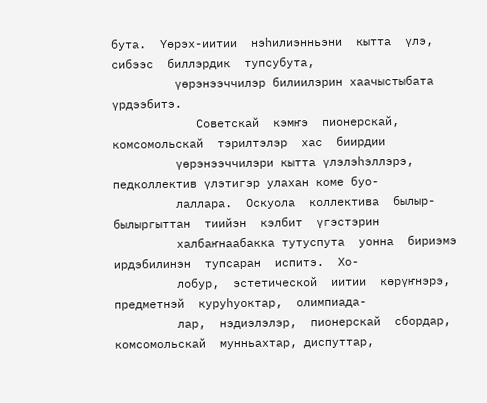бута.  Үөрэх-иитии  нэһилиэнньэни  кытта  үлэ,  сибээс  биллэрдик  тупсубута,
         үөрэнээччилэр билиилэрин хаачыстыбата үрдээбитэ.
            Советскай  кэмҥэ  пионерскай,  комсомольскай  тэрилтэлэр  хас  биирдии
         үөрэнээччилэри кытта үлэлэһэллэрэ,  педколлектив үлэтигэр улахан коме буо-
         лаллара.  Оскуола  коллектива  былыр-былыргыттан  тиийэн  кэлбит  үгэстэрин
         халбаҥнаабакка тутуспута  уонна  бириэмэ  ирдэбилинэн  тупсаран  испитэ.  Хо-
         лобур,  эстетической  иитии  көрүҥнэрэ,  предметнэй  куруһуоктар,  олимпиада-
         лар,  нэдиэлэлэр,  пионерскай  сбордар,  комсомольскай  мунньахтар, диспуттар,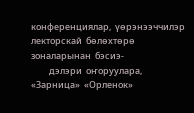конференциялар,  үөрэнээччилэр  лекторскай  бөлөхтөрө  зоналарынан  бэсиэ-
         дэлэри  оҥоруулара,  «Зарница»  «Орленок»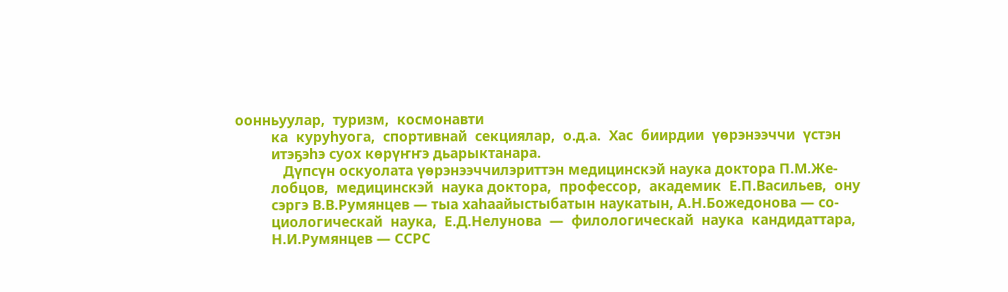оонньуулар,  туризм,  космонавти
         ка  куруһуога,  спортивнай  секциялар,  о.д.а.  Хас  биирдии  үөрэнээччи  үстэн
         итэҕэһэ суох көрүҥҥэ дьарыктанара.
            Дүпсүн оскуолата үөрэнээччилэриттэн медицинскэй наука доктора П.М.Же-
         лобцов,  медицинскэй  наука доктора,  профессор,  академик  Е.П.Васильев,  ону
         сэргэ В.В.Румянцев — тыа хаһаайыстыбатын наукатын, А.Н.Божедонова — со-
         циологическай  наука,  Е.Д.Нелунова  —  филологическай  наука  кандидаттара,
         Н.И.Румянцев — ССРС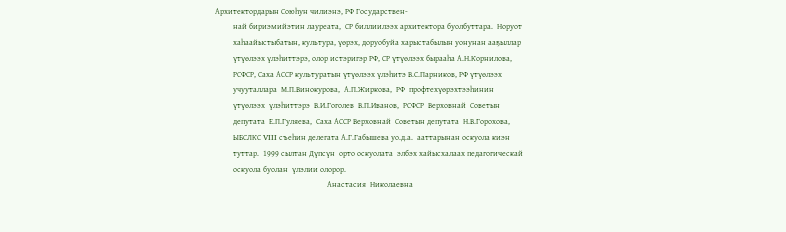Архитектордарын Союһун чилиэнэ, РФ Государствен-
         най бириэмийэтин лауреата,  СР биллиилээх архитектора буолбуттара.  Норуот
         хаһаайыстыбатын, культура, үөрэх, доруобуйа харыстабылын уонунан ааҕыллар
         үтүөлээх үлэһиттэрэ, олор истэригэр РФ, СР үтүөлээх бырааһа А.Н.Корнилова,
         РСФСР, Саха АССР культуратын үтүөлээх үлэһитэ В.С.Парников, РФ үтүөлээх
         учууталлара  М.П.Винокурова,  А.П.Жиркова,  РФ  профтехүөрэхтээһинин
         үтүөлээх  үлэһиттэрэ  В.И.Гоголев  В.П.Иванов,  РСФСР  Верховнай  Советын
         депутата  Е.П.Гуляева,  Саха АССР Верховнай  Советын депутата  Н.В.Горохова,
         ЫБСЛКС VIII съеһин делегата А.Г.Габышева уо.д.а.  ааттарынан оскуола киэн
         туттар.  1999 сылтан Дүпсүн  орто оскуолата  элбэх хайысхалаах педагогическай
         оскуола буолан  үлэлии олорор.
                                                        Анастасия  Николаевна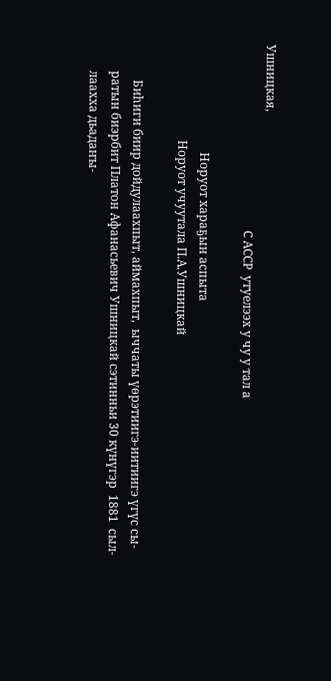Ушницкая,
                                                              С АССР  утуелээх у чу у тал а

                                    Норуот хараҕын аспыта
                                Норуот учуутала П.А.Ушницкай

            Биһиги биир дойдулаахпыт, аймахпыт,  ыччаты үөрэтиигэ-иитиигэ үгүс сы-
         ратын биэрбит Платон Афанасьевич Ушницкай сэтинньи 30 күнүгэр  1881  сыл-
         лаахха дьадаҥы-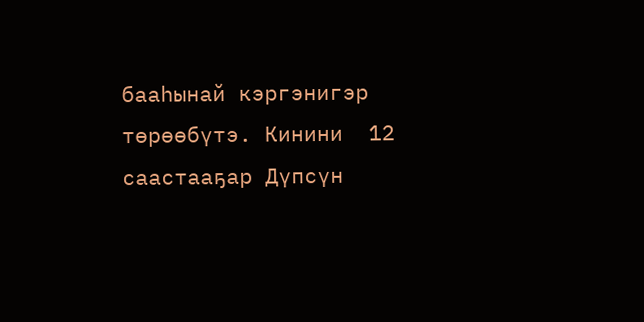бааһынай кэргэнигэр төрөөбүтэ. Кинини  12 саастааҕар Дүпсүн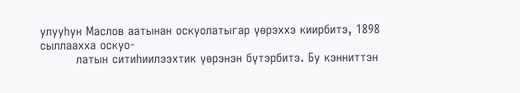улууһун Маслов аатынан оскуолатыгар үөрэххэ киирбитэ, 1898 сыллаахха оскуо-
         латын ситиһиилээхтик үөрэнэн бүтэрбитэ. Бу кэнниттэн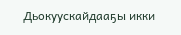Дьокуускайдааҕы икки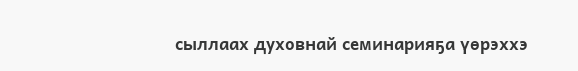сыллаах духовнай семинарияҕа үөрэххэ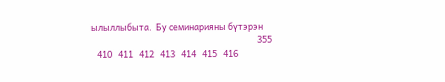ылыллыбыта.  Бу семинарияны бүтэрэн
                                                                                   355
   410   411   412   413   414   415   416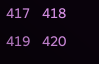417   418   419   420